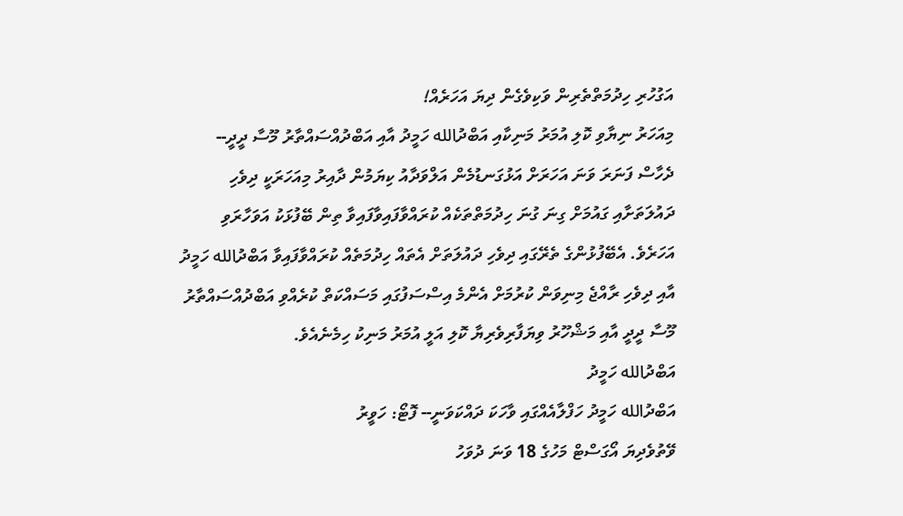އަގުހުރި ހިދުމަތްތެރިން ވަކިވެގެން ދިޔަ އަހަރެއް!
މިއަހަރު ނިޔާވި ކޮލި އުމަރު މަނިކާއި އަބްދުالله ހަމީދު އާއި އަބްދުއްސައްތާރު މޫސާ ދީދީ--
ދެހާސް ފަނަރަ ވަނަ އަހަރަށް އަޅުގަނޑުމެން އަލްވަދާއު ކިޔަމުން ދާއިރު މިއަހަރަކީ ދިވެހި ދައުލަތަށާއި ގައުމަށް ގިނަ ގުނަ ހިދުމަތްތަކެއް ކުރައްވާފައިވާފައިވާ ތިން ބޭފުޅަކު އަވަހާރަވި އަހަރެވެ. އެބޭފުޅުންގެ ތެރޭގައި ދިވެހި ދައުލަތަށް އެތައް ހިދުމަތެއް ކުރައްވާފައިވާ އަބްދުالله ހަމީދު އާއި ދިވެހި ރާއްޖެ މިނިވަން ކުރުމަށް އެންމެ އިސްސަފުގައި މަސައްކަތް ކުރެއްވި އަބްދުއްސައްތާރު މޫސާ ދީދީ އާއި މަޝްހޫރު ވިޔަފާރިވެރިޔާ ކޮލި އަލީ އުމަރު މަނިކު ހިމެނެއެވެ.
އަބްދުالله ހަމީދު
އަބްދުالله ހަމީދު ހަފްލާއެއްގައި ވާހަކަ ދައްކަވަނީ-- ފޮޓޯ: ހަވީރު
ވޭތުވެދިޔަ އޯގަސްޓް މަހުގެ 18 ވަނަ ދުވަހު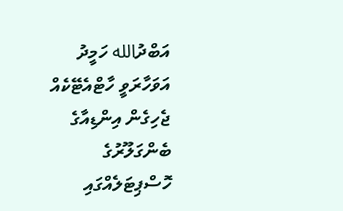އަބްދުالله ހަމީދު އަވަހާރަވީ ހާޓްއެޓޭކެއް ޖެހިގެން އިންޑިއާގެ ބެންގަލޫރުގެ ހޮސްޕިޓަލެއްގައި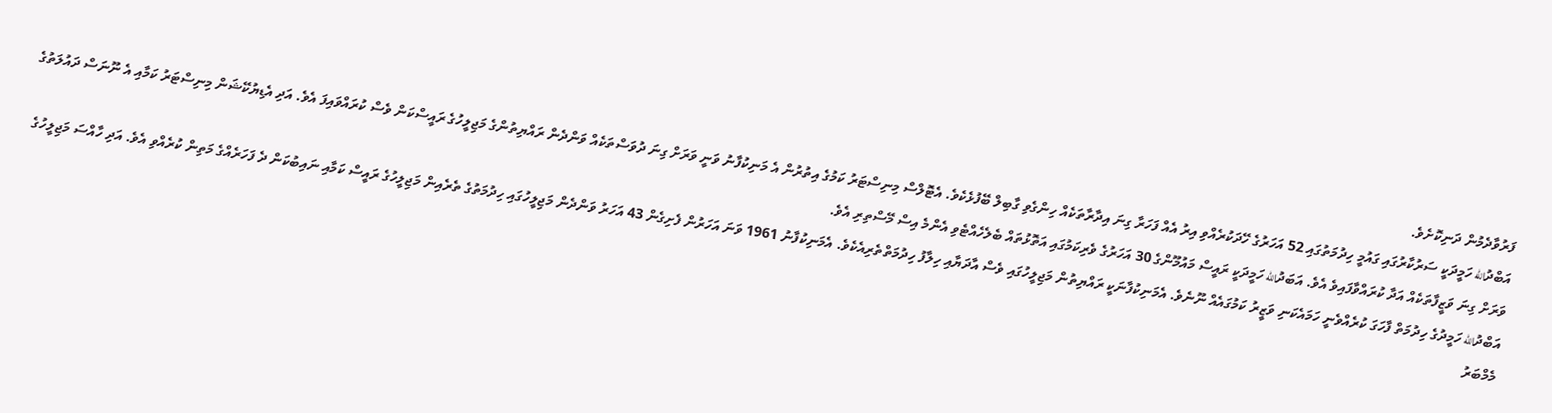ފަރުވާދެމުން ދަނިކޮށެވެ.
އަބްދުالله ހަމީދަކީ ސަރުކާރުގައި ގައުމީ ހިދުމަތުގައި 52 އަހަރުގެ ހޭދަކުރެއްވި އިރު އެއް ފަހަރާ ގިނަ އިދާރާތަކެއް ހިންގެވި ގާބިލް ބޭފުޅެކެވެ. އެޓޮލްސް މިނިސްޓަރު ކަމުގެ އިތުރުން އެ މަނިކުފާނު ވަނީ ވަރަށް ގިނަ ދުވަސްތަކެއް ވަންދެން ރައްޔިތުންގެ މަޖިލީހުގެ ރައީސްކަން ވެސް ކުރައްވައިފަ އެވެ. އަދި އެޑިޔުކޭޝަން މިނިސްޓަރު ކަމާއި އެ ނޫނަސް ދައުލަތުގެ ވަރަށް ގިނަ ވަޒީފާތަކެއް އަދާ ކުރައްވާފައިވެ އެވެ. އަބަދުالله ހަމީދަކީ ރައީސް މައުމޫންގެ 30 އަހަރުގެ ވެރިކަމުގައި އަތޮޅުތައް ބެލެހެއްޓެވި އެންމެ އިސް މޭސްތިރި އެވެ.
އަބްދުالله ހަމީދުގެ ހިދުމަތް ފާހަގަ ކުރެއްވެނީ ހަމައެކަނި ވަޒީރު ކަމުގައެއް ނޫނެވެ. އެމަނިކުފާނަކީ ރައްޔިތުން މަޖިލީހުގައި ވެސް އާދަޔާއި ހިލާފު ހިދުމަތްތެރިއެކެވެ. އެމަނިކުފާނު 1961 ވަނަ އަހަރުން ފެށިގެން 43 އަހަރު ވަންދެން މަޖިލީހުގައި ހިދުމަތުގެ ތެރެއިން މަޖިލީހުގެ ރައީސް ކަމާއި ނައިބުކަން ދެ ފަހަރެއްގެ މަތިން ކުރެއްވި އެވެ. އަދި ހާއްސަ މަޖިލީހުގެ މެމްބަރު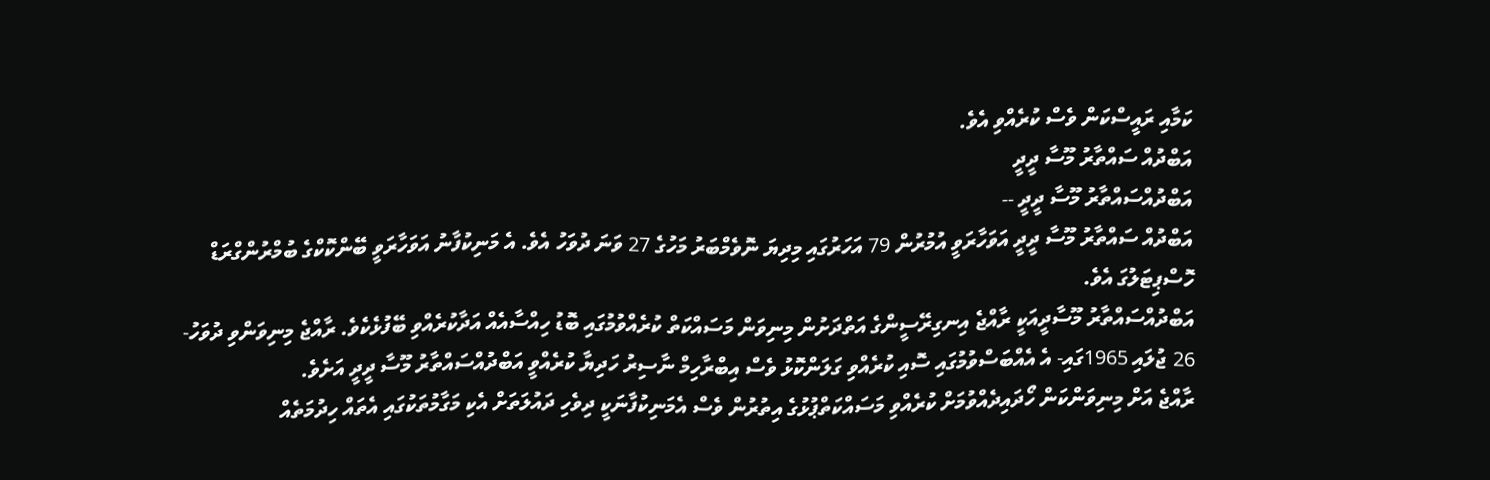ކަމާއި ރައީސްކަން ވެސް ކުރެއްވި އެވެ.
އަބްދުއް ސައްތާރު މޫސާ ދީދީ
އަބްދުއްސައްތާރު މޫސާ ދީދީ --
އަބްދުއް ސައްތާރު މޫސާ ދީދީ އަވަހާރަވީ އުމުރުން 79 އަހަރުގައި މިދިޔަ ނޮވެމްބަރު މަހުގެ 27 ވަނަ ދުވަހު އެވެ. އެ މަނިކުފާނު އަވަހާރަވީ ބޭންކޮކްގެ ބުމްރުންގްރަޑް ހޮސްޕިޓަލުގަ އެވެ.
އަބްދުއްސައްތާރު މޫސާދީއަކީ ރާއްޖެ އިނގިރޭސީންގެ އަތްދަށުން މިނިވަން މަސައްކަތް ކުރެއްވުމުގައި ބޮޑު ހިއްސާއެއް އަދާކުރެއްވި ބޭފުޅެކެވެ. ރާއްޖެ މިނިވަންވި ދުވަހު- 26 ޖުލައި 1965ގައި- އެ އެއްބަސްވުމުގައި ސޮއި ކުރެއްވި ގަލަންކޮޅު ވެސް އިބްރާހިމް ނާސިރު ހަދިޔާ ކުރެއްވީ އަބްދުއްސައްތާރު މޫސާ ދީދީ އަށެވެ.
ރާއްޖެ އަށް މިނިވަންކަން ހޯދައިދެއްވުމަށް ކުރެއްވި މަސައްކަތްޕުޅުގެ އިތުރުން ވެސް އެމަނިކުފާނަކީ ދިވެހި ދައުލަތަށް އެކި މަގާމުތަކުގައި އެތައް ހިދުމަތެއް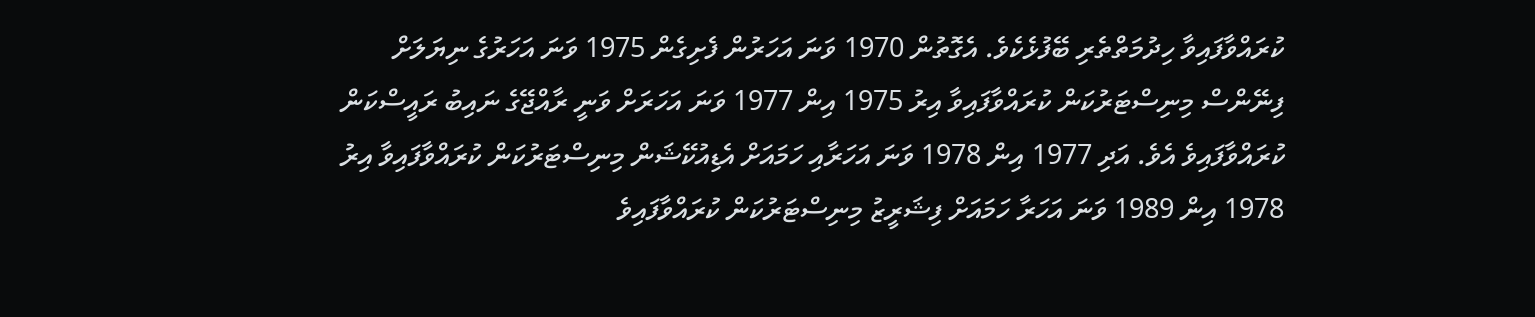ކުރައްވާފައިވާ ހިދުމަތްތެރި ބޭފުޅެކެވެ. އެގޮތުން 1970 ވަނަ އަހަރުން ފެށިގެން 1975 ވަނަ އަހަރުގެ ނިޔަލަށް ފިނޭންސް މިނިސްޓަރުކަން ކުރައްވާފައިވާ އިރު 1975 އިން 1977 ވަނަ އަހަރަށް ވަނީ ރާއްޖޭގެ ނައިބު ރައީސްކަން ކުރައްވާފައިވެ އެވެ. އަދި 1977 އިން 1978 ވަނަ އަހަރާއި ހަމައަށް އެޑިއުކޭޝަން މިނިސްޓަރުކަން ކުރައްވާފައިވާ އިރު 1978 އިން 1989 ވަނަ އަހަރާ ހަމައަށް ފިޝަރީޒު މިނިސްޓަރުކަން ކުރައްވާފައިވެ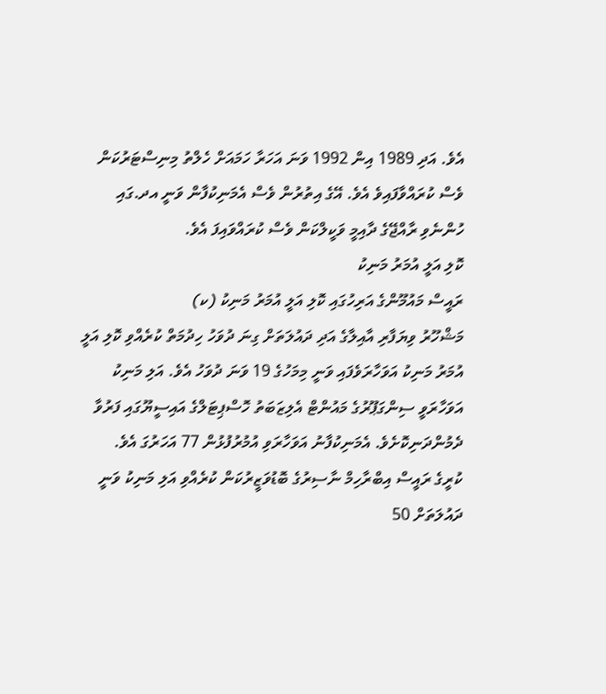އެވެ. އަދި 1989 އިން 1992 ވަނަ އަހަރާ ހަމައަށް ހެލްތު މިނިސްޓަރުކަން ވެސް ކުރައްވާފައިވެ އެވެ. އޭގެ އިތުރުން ވެސް އެމަނިކުފާން ވަނީ އދ.ގައި ހުންނެވި ރާއްޖޭގެ ދާއިމީ ވަކީލްކަން ވެސް ކުރައްވައިފަ އެވެ.
ކޮލި އަލީ އުމަރު މަނިކު
ރައީސް މައުމޫންގެ އަރިހުގައި ކޮލި އަލީ އުމަރު މަނިކު (ކ)
މަޝްހޫރު ވިޔަފާރި އާއިލާގެ އަދި ދައުލަތަށް ގިނަ ދުވަހު ހިދުމަތް ކުރެއްވި ކޮލި އަލީ އުމަރު މަނިކު އަވަހާރަވެފައި ވަނީ މިމަހުގެ 19 ވަނަ ދުވަހު އެވެ. އަލި މަނިކު އަވަހާރަވީ ސިންގަޕޫރުގެ މައުންޓް އެލިޒަބަތު ހޮސްޕިޓަލްގެ އައިސީޔޫގައި ފަރުވާ ދެމުންދަނިކޮށެވެ. އެމަނިކުފާނު އަވަހާރަވި އުމުރުފުޅުން 77 އަހަރުގަ އެވެ.
ކުރީގެ ރައީސް އިބްރާހިމް ނާސިރުގެ ބޮޑުވަޒީރުކަން ކުރެއްވި އަލި މަނިކު ވަނީ ދައުލަތަށް 50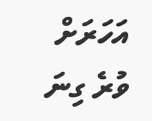އަހަރަށް ވުރެ ގިނަ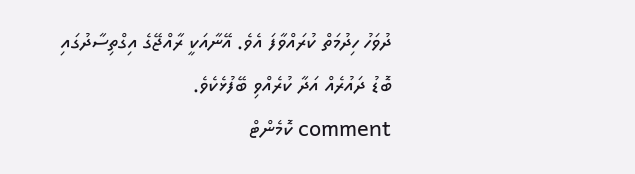ދުވަހު ހިދުމަތް ކުރައްވާފަ އެވެ. އޭނާއަކީ ރާއްޖޭގެ އިގްތިސާދުގައި ބޮޑު ދައުރެއް އަދާ ކުރެއްވި ބޭފުޅެކެވެ.
comment ކޮމެންޓް